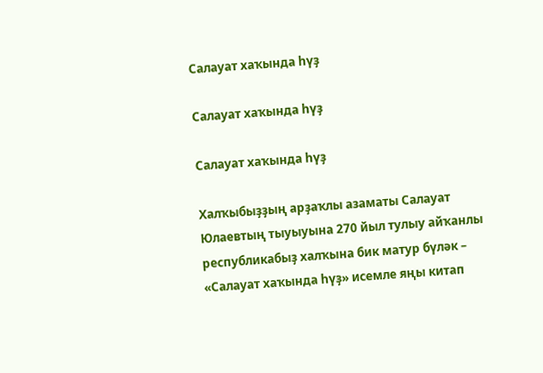Салауат хаҡында һүҙ

Салауат хаҡында һүҙ

Салауат хаҡында һүҙ

Халҡыбыҙҙың арҙаҡлы азаматы Салауат Юлаевтың тыуыуына 270 йыл тулыу айҡанлы республикабыҙ халҡына бик матур бүләк – «Салауат хаҡында һүҙ» исемле яңы китап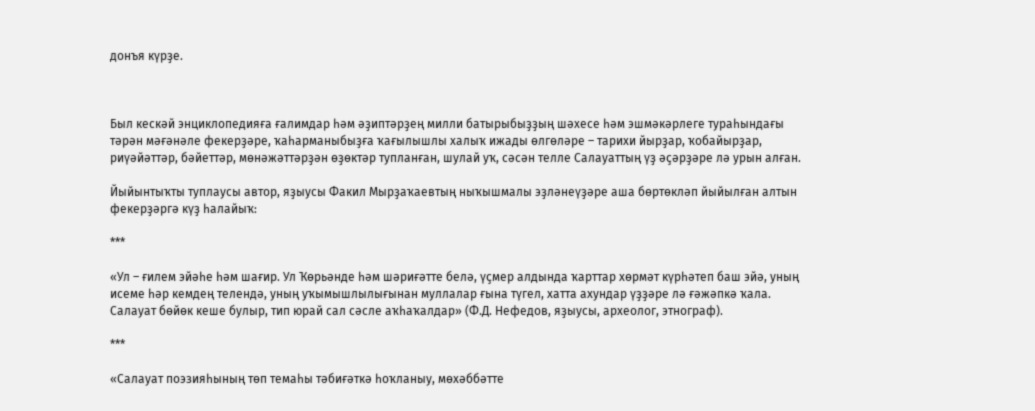донъя күрҙе.



Был кескәй энциклопедияға ғалимдар һәм әҙиптәрҙең милли батырыбыҙҙың шәхесе һәм эшмәкәрлеге тураһындағы тәрән мәғәнәле фекерҙәре, ҡаһарманыбыҙға ҡағылышлы халыҡ ижады өлгөләре – тарихи йырҙар, ҡобайырҙар, риүәйәттәр, бәйеттәр, мөнәжәттәрҙән өҙөктәр тупланған, шулай уҡ, сәсән телле Салауаттың үҙ әҫәрҙәре лә урын алған.

Йыйынтыҡты туплаусы автор, яҙыусы Факил Мырҙаҡаевтың ныҡышмалы эҙләнеүҙәре аша бөртөкләп йыйылған алтын фекерҙәргә күҙ һалайыҡ:

***

«Ул – ғилем эйәһе һәм шағир. Ул Ҡөрьәнде һәм шәриғәтте белә, үҫмер алдында ҡарттар хөрмәт күрһәтеп баш эйә, уның исеме һәр кемдең телендә, уның уҡымышлылығынан муллалар ғына түгел, хатта ахундар үҙҙәре лә ғәжәпкә ҡала. Салауат бөйөк кеше булыр, тип юрай сал сәсле аҡһаҡалдар» (Ф.Д. Нефедов, яҙыусы, археолог, этнограф).

***

«Салауат поэзияһының төп темаһы тәбиғәткә һоҡланыу, мөхәббәтте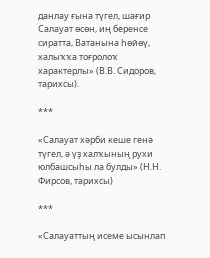данлау ғына түгел, шағир Салауат өсөн, иң беренсе сиратта, Ватанына һөйөү, халыҡҡа тоғролоҡ характерлы» (В.В. Сидоров, тарихсы).

***

«Салауат хәрби кеше генә түгел, ә үҙ халҡының рухи юлбашсыһы ла булды» (Н.Н. Фирсов, тарихсы)

***

«Салауаттың исеме ысынлап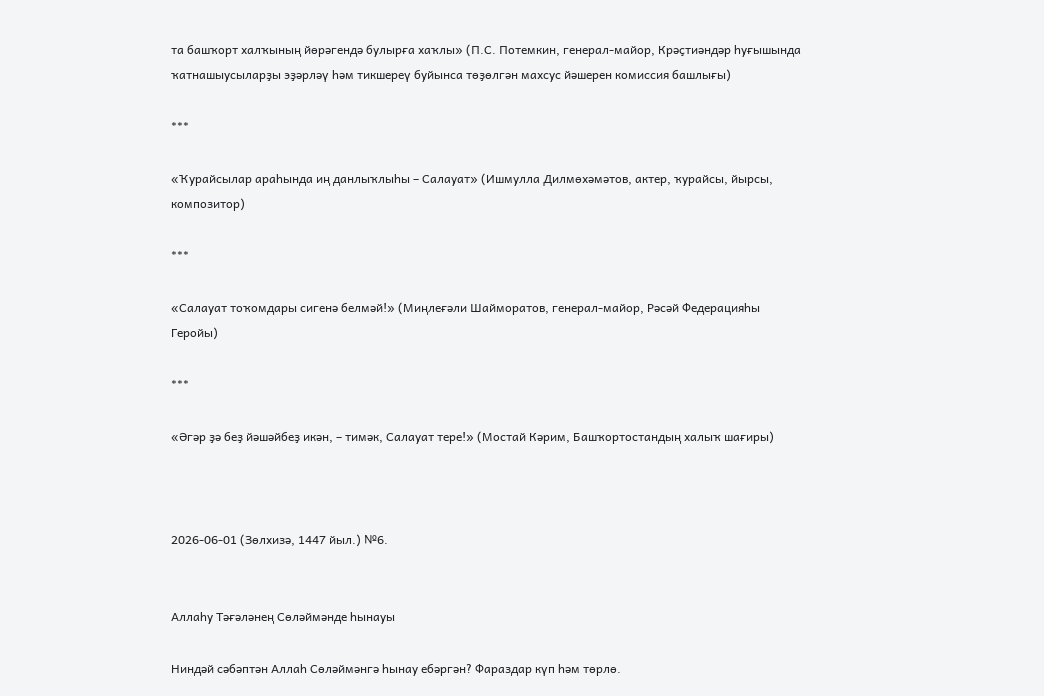та башҡорт халҡының йөрәгендә булырға хаҡлы» (П.С. Потемкин, генерал-майор, Крәҫтиәндәр һуғышында ҡатнашыусыларҙы эҙәрләү һәм тикшереү буйынса төҙөлгән махсус йәшерен комиссия башлығы)

***

«Ҡурайсылар араһында иң данлыҡлыһы – Салауат» (Ишмулла Дилмөхәмәтов, актер, ҡурайсы, йырсы, композитор)

***

«Салауат тоҡомдары сигенә белмәй!» (Миңлеғәли Шайморатов, генерал-майор, Рәсәй Федерацияһы Геройы)

***

«Әгәр ҙә беҙ йәшәйбеҙ икән, – тимәк, Салауат тере!» (Мостай Кәрим, Башҡортостандың халыҡ шағиры)



2026-06-01 (Зөлхизә, 1447 йыл.) №6.


Аллаһу Тәғәләнең Сөләймәнде һынауы

Ниндәй сәбәптән Аллаһ Сөләймәнгә һынау ебәргән? Фараздар күп һәм төрлө.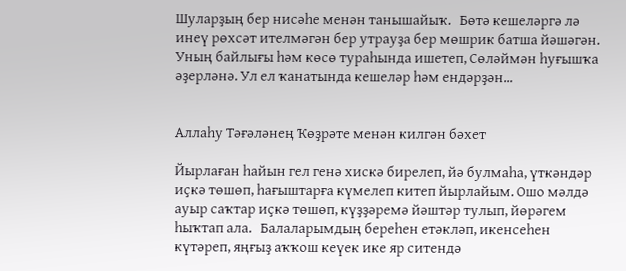Шуларҙың бер нисәһе менән танышайыҡ.   Бөтә кешеләргә лә инеү рөхсәт ителмәгән бер утрауҙа бер мөшрик батша йәшәгән. Уның байлығы һәм көсө тураһында ишетеп, Сөләймән һуғышҡа әҙерләнә. Ул ел ҡанатында кешеләр һәм ендәрҙән...


Аллаһу Тәғәләнең Ҡөҙрәте менән килгән бәхет

Йырлаған һайын гел генә хискә бирелеп, йә булмаһа, үткәндәр иҫкә төшөп, һағыштарға күмелеп китеп йырлайым. Ошо мәлдә ауыр саҡтар иҫкә төшөп, күҙҙәремә йәштәр тулып, йөрәгем һыҡтап ала.   Балаларымдың береһен етәкләп, икенсеһен күтәреп, яңғыҙ аҡҡош кеүек ике яр ситендә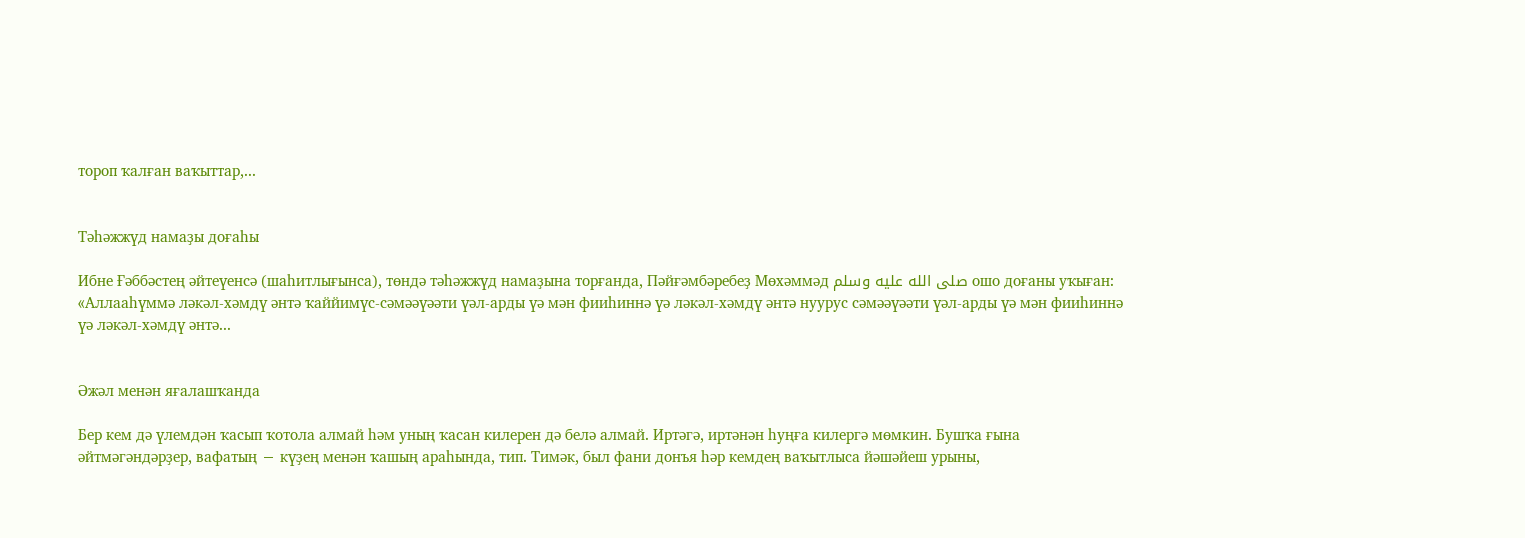тороп ҡалған ваҡыттар,...


Тәһәжжүд намаҙы доғаһы

Ибне Ғәббәстең әйтеүенсә (шаһитлығынса), төндә тәһәжжүд намаҙына торғанда, Пәйғәмбәребеҙ Мөхәммәд صلى الله عليه وسلم ошо доғаны уҡыған: «Аллааһүммә ләкәл-хәмдү әнтә ҡаййимүс-сәмәәүәәти үәл-арды үә мән фииһиннә үә ләкәл-хәмдү әнтә нуурус сәмәәүәәти үәл-арды үә мән фииһиннә үә ләкәл-хәмдү әнтә...


Әжәл менән яғалашҡанда

Бер кем дә үлемдән ҡасып ҡотола алмай һәм уның ҡасан килерен дә белә алмай. Иртәгә, иртәнән һуңға килергә мөмкин. Бушҡа ғына әйтмәгәндәрҙер, вафатың − күҙең менән ҡашың араһында, тип. Тимәк, был фани донъя һәр кемдең ваҡытлыса йәшәйеш урыны,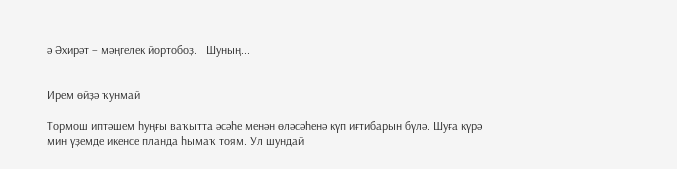ә Әхирәт – мәңгелек йортобоҙ.   Шуның...


Ирем өйҙә ҡунмай

Тормош иптәшем һуңғы ваҡытта әсәһе менән өләсәһенә күп иғтибарын бүлә. Шуға күрә мин үҙемде икенсе планда һымаҡ тоям. Ул шундай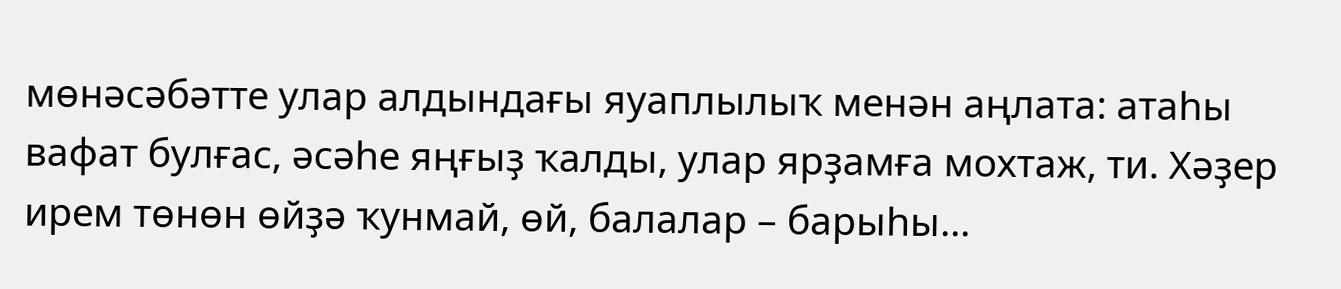мөнәсәбәтте улар алдындағы яуаплылыҡ менән аңлата: атаһы вафат булғас, әсәһе яңғыҙ ҡалды, улар ярҙамға мохтаж, ти. Хәҙер ирем төнөн өйҙә ҡунмай, өй, балалар – барыһы...